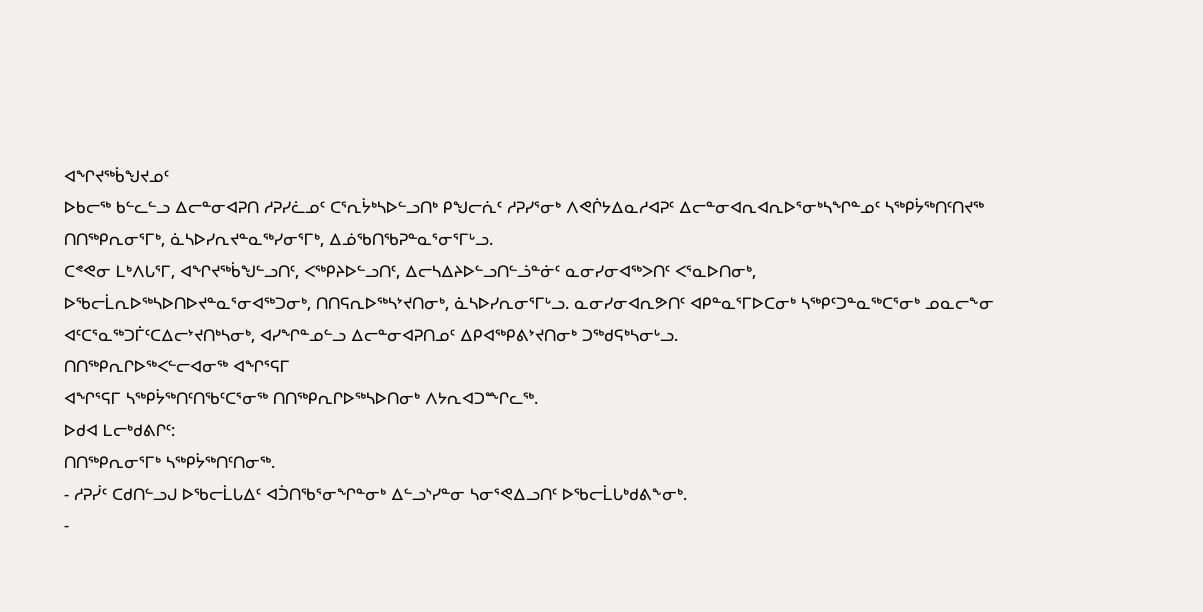ᐊᖏᔪᖅᑳᖑᔪᓄᑦ
ᐅᑲᓕᖅ ᑲᓪᓚᓪᓗ ᐃᓕᓐᓂᐊᕈᑎ ᓱᕈᓯᓛᓄᑦ ᑕᕐᕆᔮᒃᓴᐅᓪᓗᑎᒃ ᑭᖑᓕᕇᑦ ᓱᕈᓯᕐᓂᒃ ᐱᕙᒌᔭᐃᓇᓱᐊᕈᑦ ᐃᓕᓐᓂᐊᕆᐊᕆᐅᕐᓂᒃᓴᖏᓐᓄᑦ ᓴᖅᑭᔮᖅᑎᑦᑎᔪᖅ ᑎᑎᖅᑭᕆᓂᕐᒥᒃ, ᓈᓴᐅᓯᕆᔪᓐᓇᖅᓯᓂᕐᒥᒃ, ᐃᓅᖃᑎᖃᕈᓐᓇᕐᓂᕐᒥᒡᓗ.
ᑕᕝᕙᓂ ᒪᒃᐱᒐᕐᒥ, ᐊᖏᔪᖅᑳᖑᓪᓗᑎᑦ, ᐸᖅᑭᔨᐅᓪᓗᑎᑦ, ᐃᓕᓴᐃᔨᐅᓪᓗᑎᓪᓘᓐᓃᑦ ᓇᓂᓯᓂᐊᖅᐳᑎᑦ ᐸᕐᓇᐅᑎᓂᒃ, ᐅᖃᓕᒫᕆᐅᖅᓴᐅᑎᐅᔪᓐᓇᕐᓂᐊᖅᑐᓂᒃ, ᑎᑎᕋᕆᐅᖅᓴᔾᔪᑎᓂᒃ, ᓈᓴᐅᓯᕆᓂᕐᒥᒡᓗ. ᓇᓂᓯᓂᐊᕆᕗᑎᑦ ᐊᑭᓐᓇᕐᒥᐅᑕᓂᒃ ᓴᖅᑭᑦᑐᓐᓇᖅᑕᕐᓂᒃ ᓄᓇᓕᖕᓂ ᐊᑦᑕᕐᓇᖅᑐᒦᑦᑕᐃᓕᔾᔪᑎᒃᓴᓂᒃ, ᐊᓯᖏᓐᓄᓪᓗ ᐃᓕᓐᓂᐊᕈᑎᓄᑦ ᐃᑭᐊᖅᑭᕕᔾᔪᑎᓂᒃ ᑐᖅᑯᕋᒃᓴᓂᒡᓗ.
ᑎᑎᖅᑭᕆᒋᐅᖅᐸᓪᓕᐊᓂᖅ ᐊᖏᕐᕋᒥ
ᐊᖏᕐᕋᒥ ᓴᖅᑭᔮᖅᑎᑦᑎᖃᑦᑕᕐᓂᖅ ᑎᑎᖅᑭᕆᒋᐅᖅᓴᐅᑎᓂᒃ ᐱᔭᕆᐊᑐᖖᒋᓚᖅ.
ᐅᑯᐊ ᒪᓕᒃᑯᕕᒋᑦ:
ᑎᑎᖅᑭᕆᓂᕐᒥᒃ ᓴᖅᑭᔮᖅᑎᑦᑎᓂᖅ.
- ᓱᕈᓰᑦ ᑕᑯᑎᓪᓗᒍ ᐅᖃᓕᒫᒐᐃᑦ ᐊᑑᑎᖃᕐᓂᖏᓐᓂᒃ ᐃᓪᓗᔅᓯᓐᓂ ᓴᓂᕐᕙᐃᓗᑎᑦ ᐅᖃᓕᒫᒐᒃᑯᕕᖕᓂᒃ.
-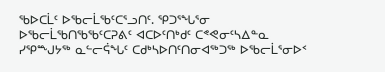ᖃᐅᑕᒫᑦ ᐅᖃᓕᒫᖃᑦᑕᕐᓗᑎᑦ. ᕿᑐᕐᖓᕐᓂ ᐅᖃᓕᒫᖃᑎᖃᖃᑦᑕᕈᕕᑦ ᐊᑕᐅᑦᑎᒃᑯᑦ ᑕᕝᕙᓂᑦᓴᐃᓐᓇ ᓯᕿᖖᒍᔭᖅ ᓇᓪᓕᕌᖓᑦ ᑕᑯᒃᓴᐅᑎᑦᑎᓂᐊᖅᑐᖅ ᐅᖃᓕᒫᕐᓂᐅᑉ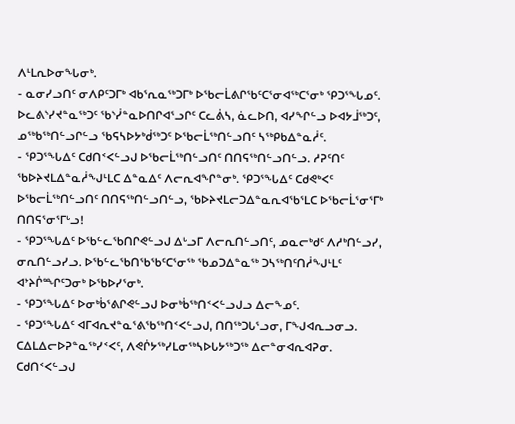ᐱᒻᒪᕆᐅᓂᖓᓂᒃ.
- ᓇᓂᓯᓗᑎᑦ ᓂᐱᑭᑦᑐᒥᒃ ᐊᑲᕐᕆᓇᖅᑐᒥᒃ ᐅᖃᓕᒫᕕᒋᖃᑦᑕᕐᓂᐊᖅᑕᕐᓂᒃ ᕿᑐᕐᖓᓄᑦ. ᐅᓚᕕᔅᓯᔪᓐᓇᖅᑐᑦ ᖃᔅᓰᓐᓇᐅᑎᒋᐊᕐᓗᒋᑦ ᑕᓚᕖᓴ, ᓈᓚᐅᑎ, ᐊᓯᖏᓪᓗ ᐅᐊᔭᒨᖅᑐᑦ, ᓄᖅᑲᖅᑎᓪᓗᒋᓪᓗ ᖃᕋᓴᐅᔭᒃᑰᖅᑐᑦ ᐅᖃᓕᒫᖅᑎᓪᓗᑎᑦ ᓴᖅᑭᑲᐃᓐᓇᓲᑦ.
- ᕿᑐᕐᖓᐃᑦ ᑕᑯᑎᑉᐸᓪᓗᒍ ᐅᖃᓕᒫᖅᑎᓪᓗᑎᑦ ᑎᑎᕋᖅᑎᓪᓗᑎᓪᓗ. ᓱᕈᑦᑎᑦ ᖃᐅᔨᔪᒪᐃᓐᓇᓲᖑᒻᒪᑕ ᐃᓐᓇᐃᑦ ᐱᓕᕆᐊᖏᓐᓂᒃ. ᕿᑐᕐᖓᐃᑦ ᑕᑯᕙᒃᐸᑦ ᐅᖃᓕᒫᖅᑎᓪᓗᑎᑦ ᑎᑎᕋᖅᑎᓪᓗᑎᓪᓗ, ᖃᐅᔨᔪᒪᓕᑐᐃᓐᓇᕆᐊᖃᕐᒪᑕ ᐅᖃᓕᒫᕐᓂᕐᒥᒃ ᑎᑎᕋᕐᓂᕐᒥᒡᓗ!
- ᕿᑐᕐᖓᐃᑦ ᐅᖃᓪᓚᖃᑎᒋᕙᓪᓗᒍ ᐃᒡᓗᒥ ᐱᓕᕆᑎᓪᓗᑎᑦ, ᓄᓇᓕᒃᑯᑦ ᐱᓱᒃᑎᓪᓗᓯ, ᓂᕆᑎᓪᓗᓯᓗ. ᐅᖃᓪᓚᖃᑎᖃᖃᑦᑕᕐᓂᖅ ᖃᓄᑐᐃᓐᓇᖅ ᑐᓴᖅᑎᑦᑎᓲᖑᒻᒪᑦ ᐊᔾᔨᒌᖖᒋᑦᑐᓂᒃ ᐅᖃᐅᓯᕐᓂᒃ.
- ᕿᑐᕐᖓᐃᑦ ᐅᓂᒃᑳᕐᕕᒋᕙᓪᓗᒍ ᐅᓂᒃᑳᖅᑎᑉᐸᓪᓗᒍᓗ ᐃᓕᖕᓄᑦ.
- ᕿᑐᕐᖓᐃᑦ ᐊᒥᐊᕆᔪᓐᓇᕐᕕᖃᖅᑎᑉᐸᓪᓗᒍ, ᑎᑎᖅᑐᒐᕐᓗᓂ, ᒥᖑᐊᕆᓗᓂᓗ. ᑕᐃᒪᐃᓕᐅᕈᓐᓇᖅᓯᑉᐸᑦ, ᐱᕙᒌᔭᖅᓯᒪᓂᖅᓴᐅᒐᔭᖅᑐᖅ ᐃᓕᓐᓂᐊᕆᐊᕈᓂ. ᑕᑯᑎᑉᐸᓪᓗᒍ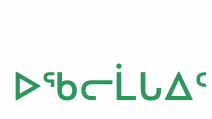ᐅᖃᓕᒫᒐᐃᑦ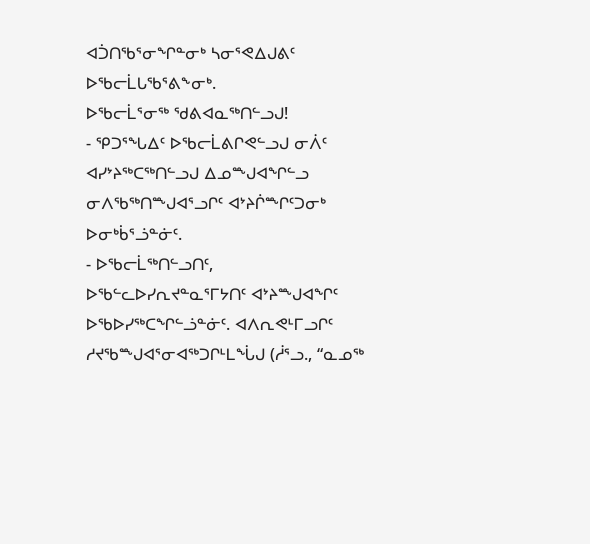ᐊᑑᑎᖃᕐᓂᖏᓐᓂᒃ ᓴᓂᕐᕙᐃᒍᕕᑦ ᐅᖃᓕᒫᒐᖃᕐᕕᖕᓂᒃ.
ᐅᖃᓕᒫᕐᓂᖅ ᖁᕕᐊᓇᖅᑎᓪᓗᒍ!
- ᕿᑐᕐᖓᐃᑦ ᐅᖃᓕᒫᕕᒋᕙᓪᓗᒍ ᓂᐲᑦ ᐊᓯᔾᔨᖅᑕᖅᑎᓪᓗᒍ ᐃᓄᖖᒍᐊᖏᓪᓗ ᓂᐱᖃᖅᑎᖖᒍᐊᕐᓗᒋᑦ ᐊᔾᔨᒌᖖᒋᑦᑐᓂᒃ ᐅᓂᒃᑳᕐᓘᓐᓃᑦ.
- ᐅᖃᓕᒫᖅᑎᓪᓗᑎᑦ, ᐅᖃᓪᓚᐅᓯᕆᔪᓐᓇᕐᒥᔭᑎᑦ ᐊᔾᔨᖖᒍᐊᖏᑦ ᐅᖃᐅᓯᖅᑕᖏᓪᓘᓐᓃᑦ. ᐊᐱᕆᕙᒻᒥᓗᒋᑦ ᓱᔪᖃᖖᒍᐊᕐᓂᐊᖅᑐᒋᒻᒪᖔᒍ (ᓲᕐᓗ., “ᓇᓄᖅ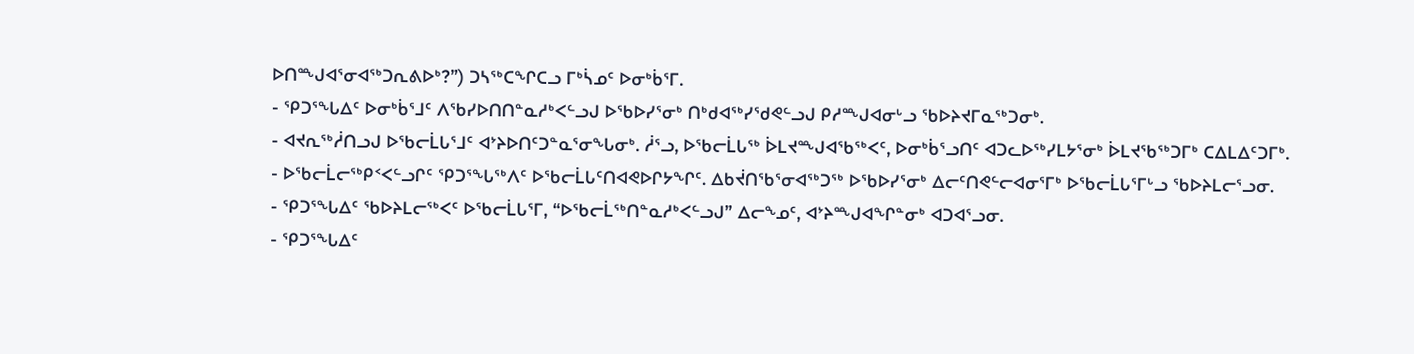ᐅᑎᖖᒍᐊᕐᓂᐊᖅᑐᕆᕕᐅᒃ?”) ᑐᓴᖅᑕᖏᑕᓗ ᒥᒃᓵᓄᑦ ᐅᓂᒃᑳᕐᒥ.
- ᕿᑐᕐᖓᐃᑦ ᐅᓂᒃᑳᕐᒧᑦ ᐱᖃᓯᐅᑎᑎᓐᓇᓱᒃᐸᓪᓗᒍ ᐅᖃᐅᓯᕐᓂᒃ ᑎᒃᑯᐊᖅᓯᖁᕙᓪᓗᒍ ᑭᓱᖖᒍᐊᓂᒡᓗ ᖃᐅᔨᔪᒥᓇᖅᑐᓂᒃ.
- ᐊᔪᕆᖅᓲᑎᓗᒍ ᐅᖃᓕᒫᒐᕐᒧᑦ ᐊᔾᔨᐅᑎᑦᑐᓐᓇᕐᓂᖓᓂᒃ. ᓲᕐᓗ, ᐅᖃᓕᒫᒐᖅ ᐆᒪᔪᖖᒍᐊᖃᖅᐸᑦ, ᐅᓂᒃᑳᕐᓗᑎᑦ ᐊᑐᓚᐅᖅᓯᒪᔭᕐᓂᒃ ᐆᒪᔪᖃᖅᑐᒥᒃ ᑕᐃᒪᐃᑦᑐᒥᒃ.
- ᐅᖃᓕᒫᓕᖅᑭᑉᐸᓪᓗᒋᑦ ᕿᑐᕐᖓᖅᐱᑦ ᐅᖃᓕᒫᒐᑦᑎᐊᕙᐅᒋᔭᖏᑦ. ᐃᑲᔫᑎᖃᕐᓂᐊᖅᑐᖅ ᐅᖃᐅᓯᕐᓂᒃ ᐃᓕᑦᑎᕙᓪᓕᐊᓂᕐᒥᒃ ᐅᖃᓕᒫᒐᕐᒥᒡᓗ ᖃᐅᔨᒪᓕᕐᓗᓂ.
- ᕿᑐᕐᖓᐃᑦ ᖃᐅᔨᒪᓕᖅᐸᑦ ᐅᖃᓕᒫᒐᕐᒥ, “ᐅᖃᓕᒫᖅᑎᓐᓇᓱᒃᐸᓪᓗᒍ” ᐃᓕᖕᓄᑦ, ᐊᔾᔨᖖᒍᐊᖏᓐᓂᒃ ᐊᑐᐊᕐᓗᓂ.
- ᕿᑐᕐᖓᐃᑦ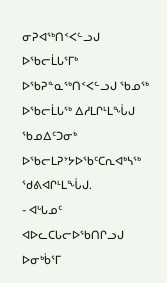ᓂᕈᐊᖅᑎᑉᐸᓪᓗᒍ ᐅᖃᓕᒫᒐᕐᒥᒃ ᐅᖃᕈᓐᓇᖅᑎᑉᐸᓪᓗᒍ ᖃᓄᖅ ᐅᖃᓕᒫᒐᖅ ᐃᓱᒪᒋᒻᒪᖔᒍ ᖃᓄᐃᑦᑐᓂᒃ ᐅᖃᓕᒪᕈᔾᔭᐅᖃᑦᑕᕆᐊᒃᓴᖅ ᖁᕕᐊᒋᒻᒪᖔᒍ.
- ᐊᒡᒐᓄᑦ ᐊᐅᓚᑕᒐᓕᐅᖃᑎᒋᓗᒍ ᐅᓂᒃᑳᕐᒥ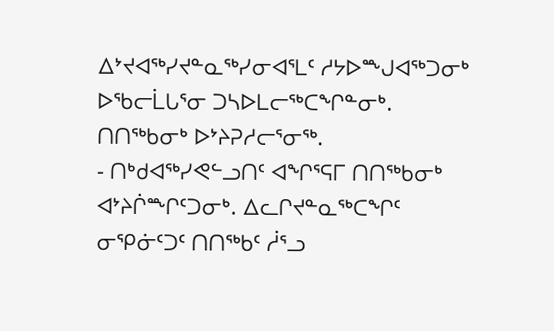ᐃᔾᔪᐊᖅᓯᔪᓐᓇᖅᓯᓂᐊᕐᒪᑦ ᓱᔭᐅᖖᒍᐊᖅᑐᓂᒃ ᐅᖃᓕᒫᒐᕐᓂ ᑐᓴᐅᒪᓕᖅᑕᖏᓐᓂᒃ.
ᑎᑎᖅᑲᓂᒃ ᐅᔾᔨᕈᓱᓕᕐᓂᖅ.
- ᑎᒃᑯᐊᖅᓯᕙᓪᓗᑎᑦ ᐊᖏᕐᕋᒥ ᑎᑎᖅᑲᓂᒃ ᐊᔾᔨᒌᖖᒋᑦᑐᓂᒃ. ᐃᓚᒋᔪᓐᓇᖅᑕᖏᑦ ᓂᕿᓃᑦᑐᑦ ᑎᑎᖅᑲᑦ ᓲᕐᓗ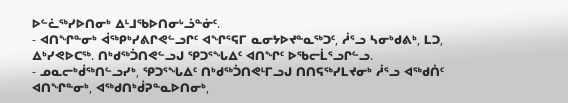ᐅᓪᓛᖅᓯᐅᑎᓂᒃ ᐃᒻᒧᖃᐅᑎᓂᒡᓘᓐᓃᑦ.
- ᐊᑎᖏᓐᓂᒃ ᐋᖅᑭᒃᓯᕕᒋᕙᓪᓗᒋᑦ ᐊᖏᕐᕋᒥ ᓇᓂᔭᐅᔪᓐᓇᖅᑐᑦ, ᓲᕐᓗ ᓴᓂᒃᑯᕕᒃ, ᒪᑐ, ᐃᒃᓯᕙᐅᑕᖅ. ᑎᒃᑯᖅᑑᑎᕙᓪᓗᒍ ᕿᑐᕐᖓᐃᑦ ᐊᑎᖏᑦ ᐅᖃᓕᒫᕐᓗᒋᓪᓗ.
- ᓄᓇᓕᒃᑰᖅᑎᓪᓗᓯᒃ, ᕿᑐᕐᖓᐃᑦ ᑎᒃᑯᖅᑑᑎᕙᒻᒥᓗᒍ ᑎᑎᕋᖅᓯᒪᔪᓂᒃ ᓲᕐᓗ ᐊᖅᑯᑏᑦ ᐊᑎᖏᓐᓂᒃ, ᐊᖅᑯᑎᒃᑰᕈᓐᓇᐅᑎᓂᒃ,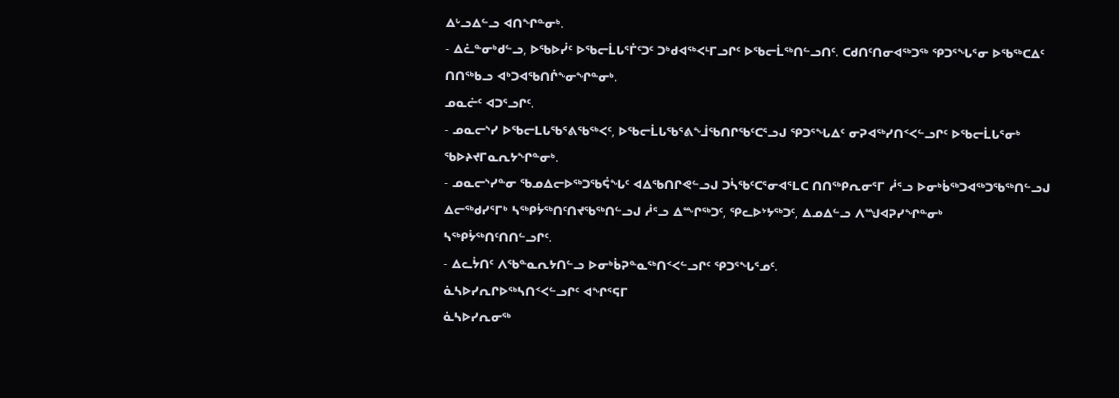ᐃᒡᓗᐃᓪᓗ ᐊᑎᖏᓐᓂᒃ.
- ᐃᓛᓐᓂᒃᑯᓪᓗ, ᐅᖃᐅᓰᑦ ᐅᖃᓕᒫᒐᕐᒦᑦᑐᑦ ᑐᒃᑯᐊᖅᐸᒻᒥᓗᒋᑦ ᐅᖃᓕᒫᖅᑎᓪᓗᑎᑦ. ᑕᑯᑎᑦᑎᓂᐊᖅᑐᖅ ᕿᑐᕐᖓᕐᓂ ᐅᖃᖅᑕᐃᑦ ᑎᑎᖅᑲᓗ ᐊᒃᑐᐊᖃᑎᒌᖕᓂᖏᓐᓂᒃ.
ᓄᓇᓖᑦ ᐊᑐᕐᓗᒋᑦ.
- ᓄᓇᓕᔅᓯ ᐅᖃᓕᒪᒐᖃᕐᕕᖃᖅᐸᑦ, ᐅᖃᓕᒫᒐᖃᕐᕕᖕᒨᖃᑎᒋᖃᑦᑕᕐᓗᒍ ᕿᑐᕐᖓᐃᑦ ᓂᕈᐊᖅᓯᑎᑉᐸᓪᓗᒋᑦ ᐅᖃᓕᒫᒐᕐᓂᒃ ᖃᐅᔨᔪᒥᓇᕆᔭᖏᓐᓂᒃ.
- ᓄᓇᓕᔅᓯᓐᓂ ᖃᓄᐃᓕᐅᖅᑐᖃᕌᖓᑦ ᐊᐃᖃᑎᒋᕙᓪᓗᒍ ᑐᓵᖃᑦᑕᕐᓂᐊᕐᒪᑕ ᑎᑎᖅᑭᕆᓂᕐᒥ ᓲᕐᓗ ᐅᓂᒃᑳᖅᑐᐊᖅᑐᖃᖅᑎᓪᓗᒍ ᐃᓕᖅᑯᓯᕐᒥᒃ ᓴᖅᑭᔮᖅᑎᑦᑎᔪᖃᖅᑎᓪᓗᒍ ᓲᕐᓗ ᐃᖖᒋᖅᑐᑦ, ᕿᓚᐅᔾᔭᖅᑐᑦ, ᐃᓄᐃᓪᓗ ᐱᙳᐊᕈᓯᖏᓐᓂᒃ ᓴᖅᑭᔮᖅᑎᑦᑎᑎᓪᓗᒋᑦ.
- ᐃᓚᔮᑎᑦ ᐱᖃᓐᓇᕆᔭᑎᓪᓗ ᐅᓂᒃᑳᕈᓐᓇᖅᑎᑉᐸᓪᓗᒋᑦ ᕿᑐᕐᖓᕐᓄᑦ.
ᓈᓴᐅᓯᕆᒋᐅᖅᓴᑎᑉᐸᓪᓗᒋᑦ ᐊᖏᕐᕋᒥ
ᓈᓴᐅᓯᕆᓂᖅ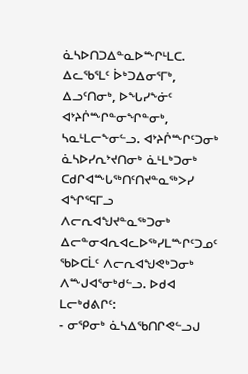ᓈᓴᐅᑎᑐᐃᓐᓇᐅᖖᒋᒻᒪᑕ. ᐃᓚᖃᕐᒪᑦ ᐆᒃᑐᐃᓂᕐᒥᒃ, ᐃᓗᑦᑎᓂᒃ, ᐅᖓᓯᖕᓃᑦ ᐊᔾᔨᒌᖖᒋᓐᓂᖏᓐᓂᒃ, ᓴᓇᒻᒪᓕᖕᓂᓪᓗ. ᐊᔾᔨᒌᖖᒋᑦᑐᓂᒃ ᓈᓴᐅᓯᕆᔾᔪᑎᓂᒃ ᓈᒻᒪᒃᑐᓂᒃ ᑕᑯᒋᐊᖖᒐᖅᑎᑦᑎᔪᓐᓇᖅᐳᓯ ᐊᖏᕐᕋᒥᓗ ᐱᓕᕆᐊᖑᔪᓐᓇᖅᑐᓂᒃ ᐃᓕᓐᓂᐊᕆᐊᓚᐅᖅᓯᒪᖖᒋᑦᑐᓄᑦ ᖃᐅᑕᒫᑦ ᐱᓕᕆᐊᖑᕙᒃᑐᓂᒃ ᐱᖖᒍᐊᕐᓂᒃᑯᓪᓗ. ᐅᑯᐊ ᒪᓕᒃᑯᕕᒋᑦ:
- ᓂᕿᓂᒃ ᓈᓴᐃᖃᑎᒋᕙᓪᓗᒍ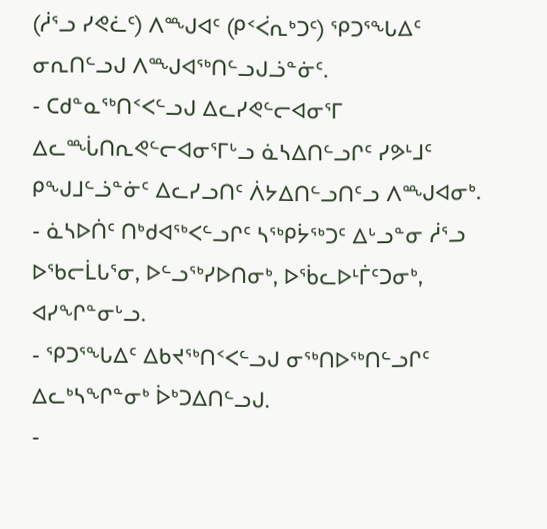(ᓲᕐᓗ ᓯᕙᓛᑦ) ᐱᖖᒍᐊᑦ (ᑭᑉᐹᕆᒃᑐᑦ) ᕿᑐᕐᖓᐃᑦ ᓂᕆᑎᓪᓗᒍ ᐱᖖᒍᐊᖅᑎᓪᓗᒍᓘᓐᓃᑦ.
- ᑕᑯᓐᓇᖅᑎᑉᐸᓪᓗᒍ ᐃᓚᓯᕙᓪᓕᐊᓂᕐᒥ ᐃᓚᖖᒑᑎᕆᕙᓪᓕᐊᓂᕐᒥᒡᓗ ᓈᓴᐃᑎᓪᓗᒋᑦ ᓯᕗᒻᒧᑦ ᑭᖑᒧᓪᓘᓐᓃᑦ ᐃᓚᓯᓗᑎᑦ ᐲᔭᐃᑎᓪᓗᑎᑦᓗ ᐱᖖᒍᐊᓂᒃ.
- ᓈᓴᐅᑏᑦ ᑎᒃᑯᐊᖅᐸᓪᓗᒋᑦ ᓴᖅᑭᔮᖅᑐᑦ ᐃᒡᓗᓐᓂ ᓲᕐᓗ ᐅᖃᓕᒫᒐᕐᓂ, ᐅᓪᓗᖅᓯᐅᑎᓂᒃ, ᐅᖄᓚᐅᒻᒦᑦᑐᓂᒃ, ᐊᓯᖏᓐᓂᒡᓗ.
- ᕿᑐᕐᖓᐃᑦ ᐃᑲᔪᖅᑎᑉᐸᓪᓗᒍ ᓂᖅᑎᐅᖅᑎᓪᓗᒋᑦ ᐃᓚᒃᓴᖏᓐᓂᒃ ᐆᒃᑐᐃᑎᓪᓗᒍ.
-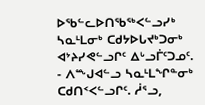ᐅᖃᓪᓚᐅᑎᖃᖅᐸᓪᓗᓯᒃ ᓴᓇᒻᒪᓂᒃ ᑕᑯᔭᐅᒐᔪᒃᑐᓂᒃ ᐊᔾᔨᓯᕙᓪᓗᒋᑦ ᐃᒡᓗᒦᑦᑐᓄᑦ.
- ᐱᖖᒍᐊᓪᓗ ᓴᓇᒻᒪᖏᓐᓂᒃ ᑕᑯᑎᑉᐸᓪᓗᒋᑦ. ᓲᕐᓗ,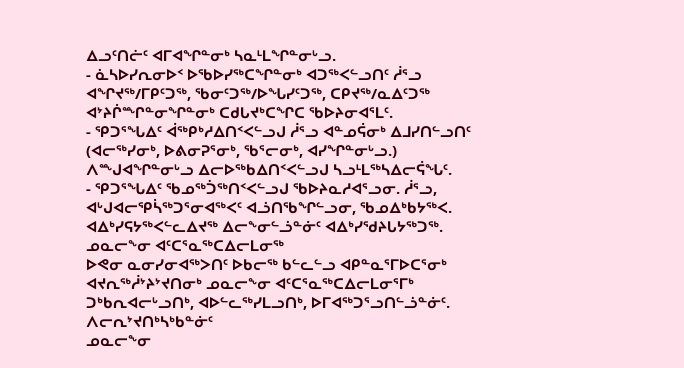ᐃᓗᑦᑎᓖᑦ ᐊᒥᐊᖏᓐᓂᒃ ᓴᓇᒻᒪᖏᓐᓂᒡᓗ.
- ᓈᓴᐅᓯᕆᓂᐅᑉ ᐅᖃᐅᓯᖅᑕᖏᓐᓂᒃ ᐊᑐᖅᐸᓪᓗᑎᑦ ᓲᕐᓗ ᐊᖏᔪᖅ/ᒥᑭᑦᑐᖅ, ᖃᓂᑦᑐᖅ/ᐅᖓᓯᑦᑐᖅ, ᑕᑭᔪᖅ/ᓇᐃᑦᑐᖅ ᐊᔾᔨᒌᖖᒋᓐᓂᖏᓐᓂᒃ ᑕᑯᒐᔪᒃᑕᖏᑕ ᖃᐅᔨᓂᐊᕐᒪᑦ.
- ᕿᑐᕐᖓᐃᑦ ᐋᖅᑭᒃᓱᐃᑎᑉᐸᓪᓗᒍ ᓲᕐᓗ ᐊᓐᓄᕌᓂᒃ ᐃᒧᓯᑎᓪᓗᑎᑦ (ᐊᓕᖅᓯᓂᒃ, ᐅᕕᓂᕈᕐᓂᒃ, ᖃᕐᓕᓂᒃ, ᐊᓯᖏᓐᓂᒡᓗ.) ᐱᖖᒍᐊᖏᓐᓂᒡᓗ ᐃᓕᐅᖅᑲᐃᑎᑉᐸᓪᓗᒍ ᓴᓗᒻᒪᖅᓴᐃᓕᕌᖓᑦ.
- ᕿᑐᕐᖓᐃᑦ ᖃᓄᖅᑑᖅᑎᑉᐸᓪᓗᒍ ᖃᐅᔨᓇᓱᐊᕐᓗᓂ. ᓲᕐᓗ, ᐊᒡᒍᐊᓕᕿᓵᖅᑐᕐᓂᐊᖅᐸᑦ ᐊᓘᑎᖃᖏᓪᓗᓂ, ᖃᓄᐃᒃᑲᔭᖅᐸ. ᐊᐃᒃᓯᕋᔭᖅᐸᓪᓚᐃᔪᖅ ᐃᓕᖕᓂᓪᓘᓐᓃᑦ ᐊᐃᒃᓯᖁᔨᒐᔭᖅᑐᖅ.
ᓄᓇᓕᖕᓂ ᐊᑦᑕᕐᓇᖅᑕᐃᓕᒪᓂᖅ
ᐅᕙᓂ ᓇᓂᓯᓂᐊᖅᐳᑎᑦ ᐅᑲᓕᖅ ᑲᓪᓚᓪᓗ ᐊᑭᓐᓇᕐᒥᐅᑕᕐᓂᒃ ᐊᔪᕆᖅᓲᔾᔨᔾᔪᑎᓂᒃ ᓄᓇᓕᖕᓂ ᐊᑦᑕᕐᓇᖅᑕᐃᓕᒪᓂᕐᒥᒃ ᑐᒃᑲᕆᐊᓕᒡᓗᑎᒃ, ᐊᐅᓪᓚᖅᓯᒪᓗᑎᒃ, ᐅᒥᐊᖅᑐᕐᓗᑎᓪᓘᓐᓃᑦ.
ᐱᓕᕆᔾᔪᑎᒃᓴᒃᑲᓐᓃᑦ
ᓄᓇᓕᖕᓂ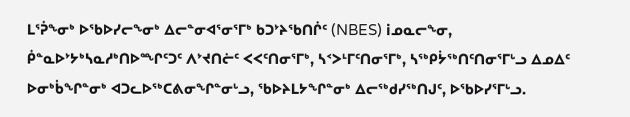ᒪᕐᕉᖕᓂᒃ ᐅᖃᐅᓯᓕᖕᓂᒃ ᐃᓕᓐᓂᐊᕐᓂᕐᒥᒃ ᑲᑐᔾᔨᖃᑎᒌᑦ (NBES) iᓄᓇᓕᖕᓂ, ᑮᓐᓇᐅᔾᔭᒃᓴᓇᓱᒃᑎᐅᖖᒋᑦᑐᑦ ᐱᔾᔪᑎᓖᑦ ᐸᐸᑦᑎᓂᕐᒥᒃ, ᓴᑉᐳᒻᒥᑦᑎᓂᕐᒥᒃ, ᓴᖅᑭᔮᖅᑎᑦᑎᓂᕐᒥᒡᓗ ᐃᓄᐃᑦ ᐅᓂᒃᑳᖏᓐᓂᒃ ᐊᑐᓚᐅᖅᑕᕕᓂᖏᓐᓂᒡᓗ, ᖃᐅᔨᒪᔭᖏᓐᓂᒃ ᐃᓕᖅᑯᓯᖅᑎᒍᑦ, ᐅᖃᐅᓯᕐᒥᒡᓗ.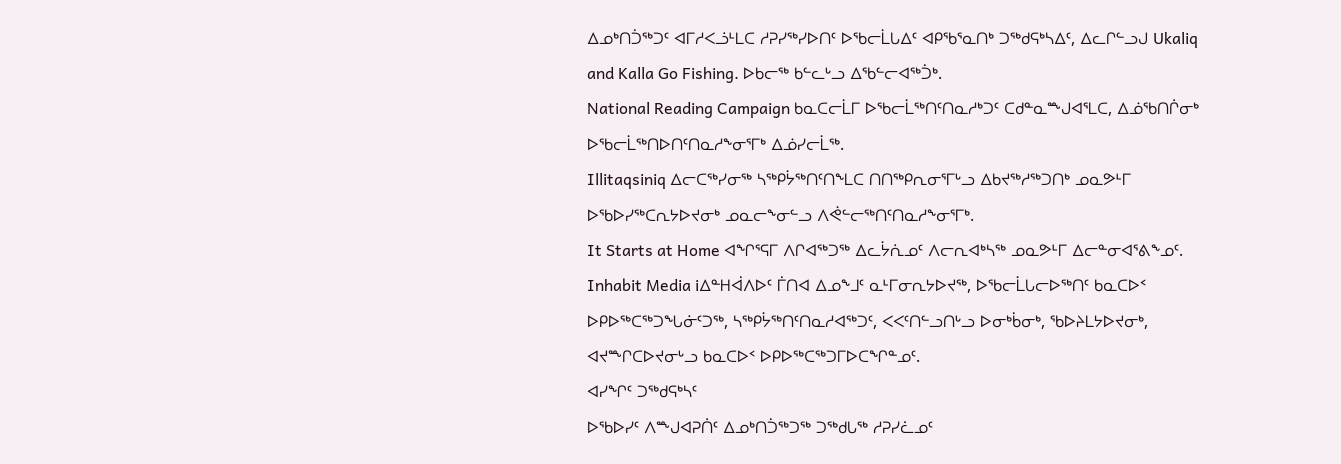ᐃᓄᒃᑎᑑᖅᑐᑦ ᐊᒥᓱᐸᓘᒻᒪᑕ ᓱᕈᓯᖅᓯᐅᑎᑦ ᐅᖃᓕᒫᒐᐃᑦ ᐊᑭᖃᕐᓇᑎᒃ ᑐᖅᑯᕋᒃᓴᐃᑦ, ᐃᓚᒋᓪᓗᒍ Ukaliq and Kalla Go Fishing. ᐅᑲᓕᖅ ᑲᓪᓚᒡᓗ ᐃᖃᓪᓕᐊᖅᑑᒃ.
National Reading Campaign ᑲᓇᑕᓕᒫᒥ ᐅᖃᓕᒫᖅᑎᑦᑎᓇᓱᒃᑐᑦ ᑕᑯᓐᓇᖖᒍᐊᕐᒪᑕ, ᐃᓅᖃᑎᒌᓂᒃ ᐅᖃᓕᒫᖅᑎᐅᑎᑦᑎᓇᓱᖕᓂᕐᒥᒃ ᐃᓅᓯᓕᒫᖅ.
Illitaqsiniq ᐃᓕᑕᖅᓯᓂᖅ ᓴᖅᑭᔮᖅᑎᑦᑎᖕᒪᑕ ᑎᑎᖅᑭᕆᓂᕐᒥᒡᓗ ᐃᑲᔪᖅᓱᖅᑐᑎᒃ ᓄᓇᕗᒻᒥ ᐅᖃᐅᓯᖅᑕᕆᔭᐅᔪᓂᒃ ᓄᓇᓕᖕᓂᓪᓗ ᐱᕚᓪᓕᖅᑎᑦᑎᓇᓱᖕᓂᕐᒥᒃ.
It Starts at Home ᐊᖏᕐᕋᒥ ᐱᒋᐊᖅᑐᖅ ᐃᓚᔮᕇᓄᑦ ᐱᓕᕆᐊᒃᓴᖅ ᓄᓇᕗᒻᒥ ᐃᓕᓐᓂᐊᕐᕕᖕᓄᑦ.
Inhabit Media iᐃᓐᕼᐋᐱᐅᑦ ᒦᑎᐊ ᐃᓄᖕᒧᑦ ᓇᒻᒥᓂᕆᔭᐅᔪᖅ, ᐅᖃᓕᒫᒐᓕᐅᖅᑎᑦ ᑲᓇᑕᐅᑉ ᐅᑭᐅᖅᑕᖅᑐᖓᓃᑦᑐᖅ, ᓴᖅᑭᔮᖅᑎᑦᑎᓇᓱᐊᖅᑐᑦ, ᐸᐸᑦᑎᓪᓗᑎᒡᓗ ᐅᓂᒃᑳᓂᒃ, ᖃᐅᔨᒪᔭᐅᔪᓂᒃ, ᐊᔪᖖᒋᑕᐅᔪᓂᒡᓗ ᑲᓇᑕᐅᑉ ᐅᑭᐅᖅᑕᖅᑐᒥᐅᑕᖏᓐᓄᑦ.
ᐊᓯᖏᑦ ᑐᖅᑯᕋᒃᓴᑦ
ᐅᖃᐅᓯᑦ ᐱᖖᒍᐊᕈᑏᑦ ᐃᓄᒃᑎᑑᖅᑐᖅ ᑐᖅᑯᒐᖅ ᓱᕈᓯᓛᓄᑦ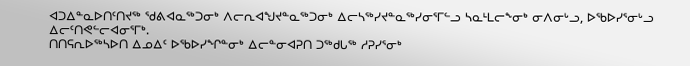ᐊᑐᐃᓐᓇᐅᑎᑦᑎᔪᖅ ᖁᕕᐊᓇᖅᑐᓂᒃ ᐱᓕᕆᐊᖑᔪᓐᓇᖅᑐᓂᒃ ᐃᓕᓴᖅᓯᔪᓐᓇᖅᓯᓂᕐᒥᓪᓗ ᓴᓇᒻᒪᓕᖕᓂᒃ ᓂᐱᓂᒡᓗ, ᐅᖃᐅᓯᕐᓂᒡᓗ ᐃᓕᑦᑎᕙᓪᓕᐊᓂᕐᒥᒃ.
ᑎᑎᕋᕆᐅᖅᓴᐅᑎ ᐃᓄᐃᑦ ᐅᖃᐅᓯᖏᓐᓂᒃ ᐃᓕᓐᓂᐊᕈᑎ ᑐᖅᑯᒐᖅ ᓱᕈᓯᕐᓂᒃ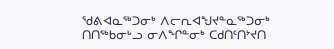ᖁᕕᐊᓇᖅᑐᓂᒃ ᐱᓕᕆᐊᖑᔪᓐᓇᖅᑐᓂᒃ ᑎᑎᖅᑲᓂᒡᓗ ᓂᐱᖏᓐᓂᒃ ᑕᑯᑎᑦᑎᔾᔪᑎ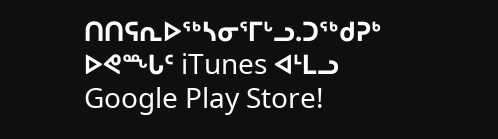ᑎᑎᕋᕆᐅᖅᓴᓂᕐᒥᒡᓗ.ᑐᖅᑯᕈᒃ ᐅᕙᖖᒐᑦ iTunes ᐊᒻᒪᓗ Google Play Store!